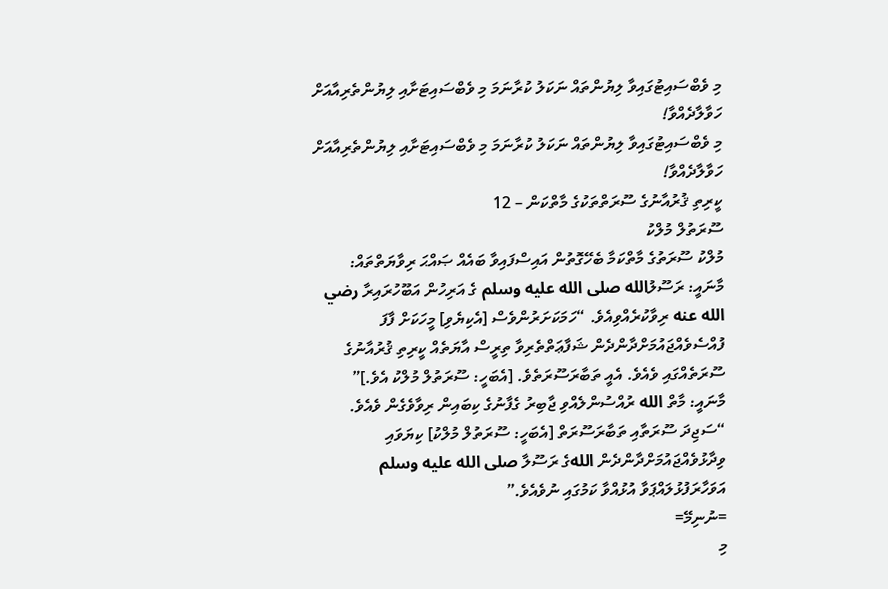މި ވެބްސައިޓުގައިވާ ލިޔުންތައް ނަކަލު ކުރާނަމަ މި ވެބްސައިޓަށާއި ލިޔުންތެރިއާއަށް ހަވާލާދެއްވާ!
މި ވެބްސައިޓުގައިވާ ލިޔުންތައް ނަކަލު ކުރާނަމަ މި ވެބްސައިޓަށާއި ލިޔުންތެރިއާއަށް ހަވާލާދެއްވާ!
ކީރިތި ޤުރުއާނުގެ ސޫރަތްތަކުގެ މާތްކަން – 12
ސޫރަތުލް މުލްކު
މުލްކު ސޫރަތުގެ މާތްކަމާ ބެހޭގޮތުން އައިސްފައިވާ ބައެއް ޞައްޙަ ރިވާޔަތްތައް:
މާނައީ: ރަސޫލުالله صلى الله عليه وسلم ގެ އަރިހުން އަބޫހުރައިރާ رضي الله عنه ރިވާކުރެއްވިއެވެ. “ހަމަކަށަރުންވެސް [އެކިޔެވި] މީހަކަށް ފާފަ ފުއްސެވެއްޖައުމަށްދާންދެން ޝަފާޢަތްތެރިވާ ތިރީސް އާޔަތެއް ކީރިތި ޤުރުއާނުގެ ސޫރަތެއްގައި ވެއެވެ. އެއީ ތަބާރަސޫރަތެވެ. [އެބަހީ: ސޫރަތުލް މުލްކު އެވެ.]”
މާނައީ: މާތް الله ރުއްސުންލެއްވި ޖާބިރު ގެފާނުގެ ކިބައިން ރިވާވެގެން ވެއެވެ. “ސަޖިދަ ސޫރަތާއި ތަބާރަސޫރަތް [އެބަހީ: ސޫރަތުލް މުލްކު] ކިޔަވައި ވިދާޅުވެއްޖައުމަށްދާންދެން اللهގެ ރަސޫލާ صلى الله عليه وسلم އަވަހާރަފުޅުލައްޕަވާ އުޅުއްވާ ކަމުގައި ނުވެއެވެ.”
=ނުނިމޭ=
މި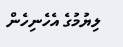ލިޔުމުގެ އެހެނިހެން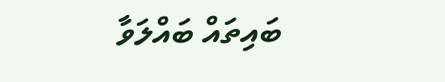ބައިތައް ބައްލަވާ